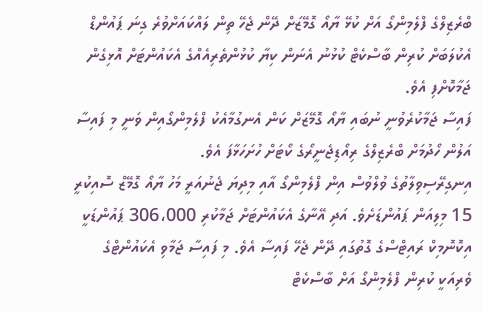ބްރެޒިލްގެ ފްލެމިންގޯ އަށް ކުޅޭ ޔާއޯ ގޮމޭޒަށް ދޭން ޖެހޭ ތިން ލައްކައަށްވުރެ ގިނަ ޕައުންޑް އެކުލަބަށް ކުރިން ބާސްކެޓް ކުޅުނު އެނަން ކިޔާ ކުޅުންތެރިއެއްގެ އެކައުންޓަށް އޮޅިގެން ޖަމާކޮށްފި އެވެ.
ފައިސާ ޖަމާކުރެވުނީ ނުބައި ޔާއޯ ގޮމޭޒަށް ކަން އެނގުމާއެކު ފްލެމިންގޯއިން ވަނީ މި ފައިސާ އަލުން ހޯދުމަށް ބްރެޒިލްގެ ރިއޯޑިޖެނީރޯގެ ކޯޓަށް ހުށަހަޅާފަ އެވެ.
އިނގިރޭސިވިލާތުގެ ވުލްވުސް އިން ފްލެމިންގޯ އާއި މިދިޔަ ޖެނުއަރީ މަހު ޔާއޯ ގޮމޭޒް ސޮއިކުރީ 15 މިލިއަން ޕައުންޑަށެވެ. އަދި އޭނާގެ އެކައުންޓަށް ޖަމާކުރި 306،000 ޕައުންޑަކީ އިކޮނޮމިކް ރައިޓްސްގެ ގޮތުގައި ދޭން ޖެހޭ ފައިސާ އެވެ. މި ފައިސާ ޖަމާވި އެކައުންޓްގެ ވެރިއަކީ ކުރިން ފްލެމިންގޯ އަށް ބާސްކެޓް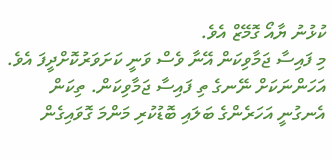ކުޅުނު ޔާއޯ ގޮމޭޒް އެވެ.
މި ފައިސާ ޖަމާވިކަން އޭނާ ވެސް ވަނީ ކަށަވަރުކޮށްދީފަ އެވެ.
އަހަންނަކަށް ނޭނގެ ތި ފައިސާ ޖަމާވިކަން. ތިކަން އެނގުނީ އަހަރެންގެ ބަލައި ބޮޑުކުރި މަންމަ ގޮވައިގެން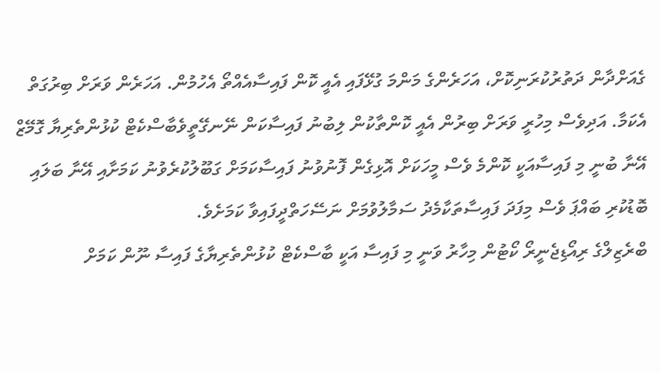ގެއަށްދާން ދަތުރުކުރަނިކޮށް، އަހަރެންގެ މަންމަ ގުޅޭފައި އެއީ ކޮން ފައިސާއެއްތޯ އެހުމުން. އަހަރެން ވަރަށް ބިރުގަތް އެކަމާ. އަދިވެސް މިހުރީ ވަރަށް ބިރުން އެއީ ކޮންތާކުން ލިބުނު ފައިސާކަން ނޭނގޭތީވެބާސްކެޓް ކުޅުންތެރިޔާ ގޮމޭޒް
އޭނާ ބުނީ މި ފައިސާއަކީ ކޮންމެ ވެސް މީހަކަށް އޮޅިގެން ފޮނުވުނު ފައިސާކަމަށް ގަބޫލުކުރެވުނު ކަމަށާއި އޭނާ ބަލައި ބޮޑުކުރި ބައްޕަ ވެސް މިފަދަ ފައިސާތަކާމެދު ސަމާލުވުމަށް ނަސޭހަތްދީފައިވާ ކަމަށެވެ.
ބްރެޒިލްގެ ރިއޯޑިޖެނީރޯ ކޯޓުން މިހާރު ވަނީ މި ފައިސާ އަކީ ބާސްކެޓް ކުޅުންތެރިޔާގެ ފައިސާ ނޫން ކަމަށް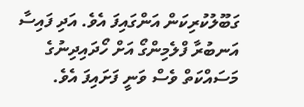ގަބޫލުކުރިކަން އަންގައިފަ އެވެ. އަދި ފައިސާ އަނބުރާ ފްލެމިންގޯ އަށް ހޯދައިދިނުގެ މަސައްކަތް ވެސް ވަނީ ފަށައިފަ އެވެ.